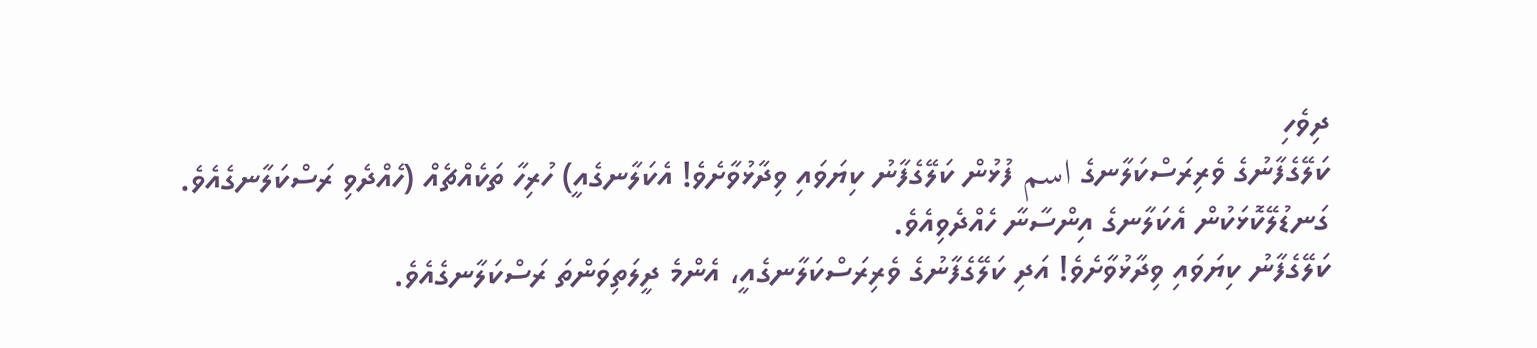ދިވެހި
ކަލޭގެފާނުގެ ވެރިރަސްކަލާނގެ اسم ފުޅުން ކަލޭގެފާނު ކިޔަވައި ވިދާޅުވާށެވެ! އެކަލާނގެއީ) ހުރިހާ ތަކެއްޗެއް (ހެއްދެވި ރަސްކަލާނގެއެވެ.
ގަނޑުލޭކޮޅަކުން އެކަލާނގެ އިންސާނާ ހެއްދެވިއެވެ.
ކަލޭގެފާނު ކިޔަވައި ވިދާޅުވާށެވެ! އަދި ކަލޭގެފާނުގެ ވެރިރަސްކަލާނގެއީ، އެންމެ ދީލަތިވަންތަ ރަސްކަލާނގެއެވެ.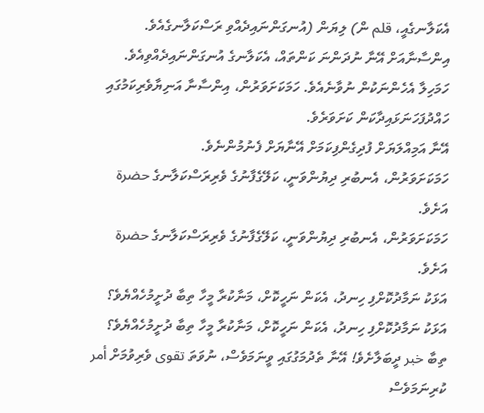އެކަލާނގެއީ، قلم ން) ލިޔަން (އުނގަންނައިދެއްވި ރަސްކަލާނގެއެވެ.
އިންސާނާއަށް އޭނާ ނުދަންނަ ކަންތައް، އެކަލާނގެ އުނގަންނައިދެއްވިއެވެ.
ހަމަހިލާ އެހެންނަކުން ނުވާނެއެވެ. ހަމަކަށަވަރުން، އިންސާނާ އަނިޔާވެރިކަމުގައި ހައްދުފަހަނަޅައިދާކަން ކަށަވަރެވެ.
އޭނާ އަމިއްލަޔަށް ފުދިގެންފިކަމަށް އޭނާޔަށް ފެނުމުންނެވެ.
ހަމަކަށަވަރުން، އެނބުރި ދިޔުންވަނީ، ކަލޭގެފާނުގެ ވެރިރަސްކަލާނގެ حضرة އަށެވެ.
ހަމަކަށަވަރުން، އެނބުރި ދިޔުންވަނީ، ކަލޭގެފާނުގެ ވެރިރަސްކަލާނގެ حضرة އަށެވެ.
އަޅަކު ނަމާދުކޮށްފި ހިނދު، އެކަން ނަހީކޮށް، މަނާކުރާ މީހާ ތިބާ ދުށީމުހެއްޔެވެ؟
އަޅަކު ނަމާދުކޮށްފި ހިނދު، އެކަން ނަހީކޮށް، މަނާކުރާ މީހާ ތިބާ ދުށީމުހެއްޔެވެ؟
ތިބާ خبر ދީބަލާށެވެ! އޭނާ ތެދުމަގުގައި ވީނަމަވެސް، ނުވަތަ تقوى ވެރިވުމަށް أمر ކުރިނަމަވެސް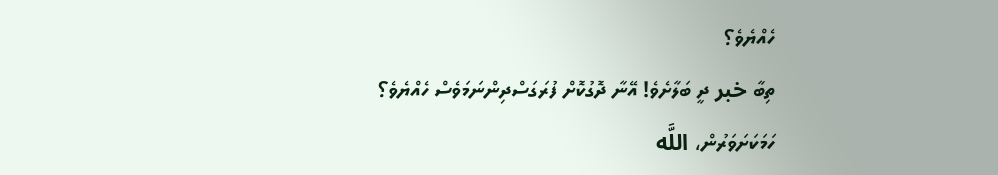ހެއްޔެވެ؟
ތިބާ خبر ދީ ބަލާށެވެ! އޭނާ ދޮގުކޮށް ފުރަގަސްދިންނަމަވެސް ހެއްޔެވެ؟
ހަމަކަށަވަރުން، اللَّه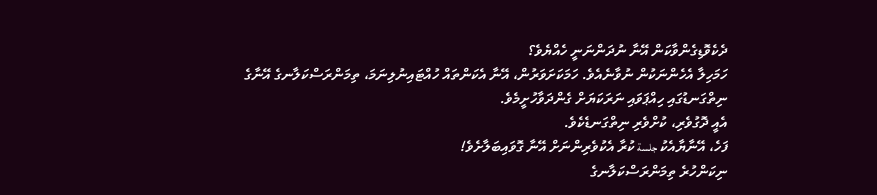ދެކެވޮޑިގެންވާކަން އޭނާ ނުދަންނަނީ ހެއްޔެވެ؟
ހަމަހިލާ އެހެންނަކުން ނުވާނެއެވެ. ހަމަކަށަވަރުން، އޭނާ އެކަންތައް ހުއްޓައިނުލިނަމަ، ތިމަންރަސްކަލާނގެ އޭނާގެ ނިތްގަނޑުގައި ހިއްޕަވައި ނަރަކަޔަށް ގެންދަވާހުށީމެވެ.
އެއީ ދޮގުވެރި، ކުށްވެރި ނިތްގަނޑެކެވެ.
ފަހެ، އޭނާޔާއެކު جلسة ކުރާ އެކުވެރިންނަށް އޭނާ ގޮވައިބަލާށެވެ!
ނިކަންހުރެ ތިމަންރަސްކަލާނގެ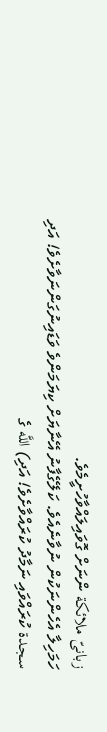زبانىّ ملائكة ންނަށް ގޮވައިލައްވާހުށީމެވެ.
ހަމަހިލާ އެހެންނަކުން ނުވާނެއެވެ. ކަލޭގެފާނު އޭނާޔަށް ކިޔަމަންވެ ވަޑައިނުގަންނަވާށެވެ! އަދި سجدة ކުރައްވައި ނަމާދު ކުރައްވާށެވެ! އަދި) اللَّه ގެ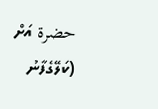حضرة އަށް (ކަލޭގެފާނު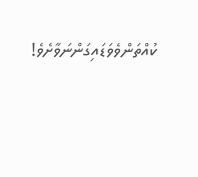ކުއްތަންވެވަޑައިގަންނަވާށެވެ!